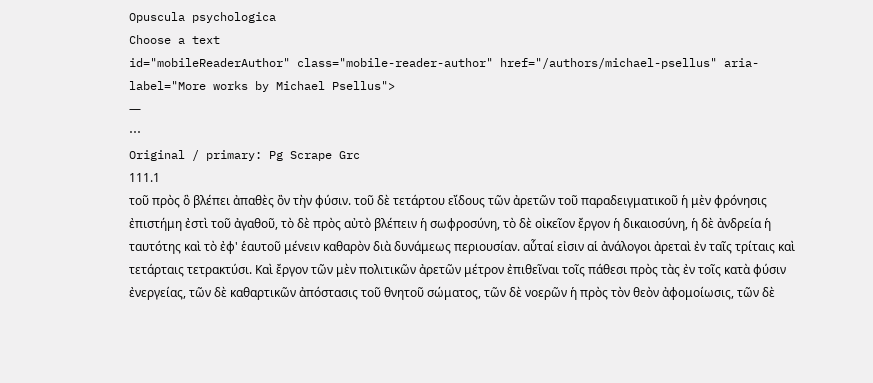Opuscula psychologica
Choose a text
id="mobileReaderAuthor" class="mobile-reader-author" href="/authors/michael-psellus" aria-label="More works by Michael Psellus">
—
⋯
Original / primary: Pg Scrape Grc
111.1
τοῦ πρὸς ὃ βλέπει ἀπαθὲς ὂν τὴν φύσιν. τοῦ δὲ τετάρτου εἴδους τῶν ἀρετῶν τοῦ παραδειγματικοῦ ἡ μὲν φρόνησις ἐπιστήμη ἐστὶ τοῦ ἀγαθοῦ, τὸ δὲ πρὸς αὐτὸ βλέπειν ἡ σωφροσύνη, τὸ δὲ οἰκεῖον ἔργον ἡ δικαιοσύνη, ἡ δὲ ἀνδρεία ἡ ταυτότης καὶ τὸ ἐφ' ἑαυτοῦ μένειν καθαρὸν διὰ δυνάμεως περιουσίαν. αὗταί εἰσιν αἱ ἀνάλογοι ἀρεταὶ ἐν ταῖς τρίταις καὶ τετάρταις τετρακτύσι. Καὶ ἔργον τῶν μὲν πολιτικῶν ἀρετῶν μέτρον ἐπιθεῖναι τοῖς πάθεσι πρὸς τὰς ἐν τοῖς κατὰ φύσιν ἐνεργείας, τῶν δὲ καθαρτικῶν ἀπόστασις τοῦ θνητοῦ σώματος, τῶν δὲ νοερῶν ἡ πρὸς τὸν θεὸν ἀφομοίωσις, τῶν δὲ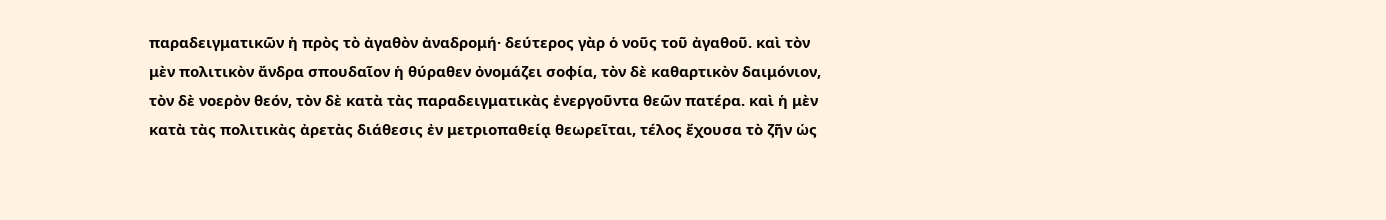παραδειγματικῶν ἡ πρὸς τὸ ἀγαθὸν ἀναδρομή· δεύτερος γὰρ ὁ νοῦς τοῦ ἀγαθοῦ. καὶ τὸν μὲν πολιτικὸν ἄνδρα σπουδαῖον ἡ θύραθεν ὀνομάζει σοφία, τὸν δὲ καθαρτικὸν δαιμόνιον, τὸν δὲ νοερὸν θεόν, τὸν δὲ κατὰ τὰς παραδειγματικὰς ἐνεργοῦντα θεῶν πατέρα. καὶ ἡ μὲν κατὰ τὰς πολιτικὰς ἀρετὰς διάθεσις ἐν μετριοπαθείᾳ θεωρεῖται, τέλος ἔχουσα τὸ ζῆν ὡς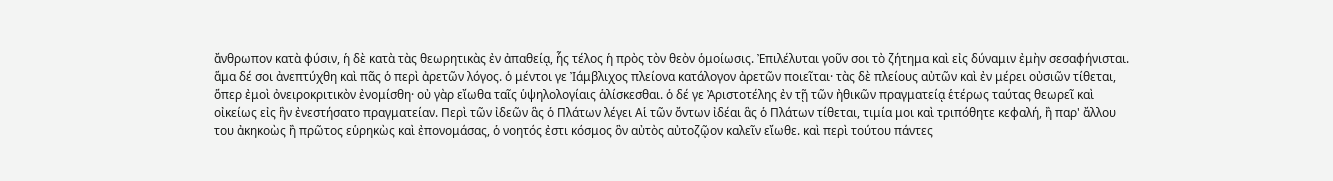ἄνθρωπον κατὰ φύσιν, ἡ δὲ κατὰ τὰς θεωρητικὰς ἐν ἀπαθείᾳ, ἧς τέλος ἡ πρὸς τὸν θεὸν ὁμοίωσις. Ἐπιλέλυται γοῦν σοι τὸ ζήτημα καὶ εἰς δύναμιν ἐμὴν σεσαφήνισται. ἅμα δέ σοι ἀνεπτύχθη καὶ πᾶς ὁ περὶ ἀρετῶν λόγος. ὁ μέντοι γε Ἰάμβλιχος πλείονα κατάλογον ἀρετῶν ποιεῖται· τὰς δὲ πλείους αὐτῶν καὶ ἐν μέρει οὐσιῶν τίθεται, ὅπερ ἐμοὶ ὀνειροκριτικὸν ἐνομίσθη· οὐ γὰρ εἴωθα ταῖς ὑψηλολογίαις ἁλίσκεσθαι. ὁ δέ γε Ἀριστοτέλης ἐν τῇ τῶν ἠθικῶν πραγματείᾳ ἑτέρως ταύτας θεωρεῖ καὶ οἰκείως εἰς ἣν ἐνεστήσατο πραγματείαν. Περὶ τῶν ἰδεῶν ἃς ὁ Πλάτων λέγει Αἱ τῶν ὄντων ἰδέαι ἃς ὁ Πλάτων τίθεται, τιμία μοι καὶ τριπόθητε κεφαλή, ἢ παρ' ἄλλου του ἀκηκοὼς ἢ πρῶτος εὑρηκὼς καὶ ἐπονομάσας, ὁ νοητός ἐστι κόσμος ὃν αὐτὸς αὐτοζῷον καλεῖν εἴωθε. καὶ περὶ τούτου πάντες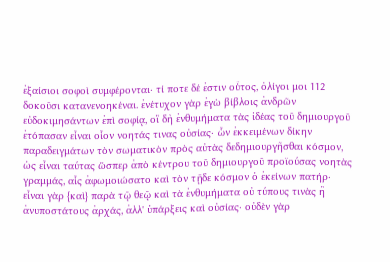ἐξαίσιοι σοφοὶ συμφέρονται· τί ποτε δέ ἐστιν οὗτος, ὀλίγοι μοι 112 δοκοῦσι κατανενοηκέναι. ἐνέτυχον γὰρ ἐγὼ βίβλοις ἀνδρῶν εὐδοκιμησάντων ἐπὶ σοφίᾳ, οἳ δὴ ἐνθυμήματα τὰς ἰδέας τοῦ δημιουργοῦ ἐτόπασαν εἶναι οἷον νοητάς τινας οὐσίας· ὧν ἐκκειμένων δίκην παραδειγμάτων τὸν σωματικὸν πρὸς αὐτὰς δεδημιουργῆσθαι κόσμον, ὡς εἶναι ταύτας ὥσπερ ἀπὸ κέντρου τοῦ δημιουργοῦ προϊούσας νοητὰς γραμμάς, αἷς ἀφωμοιώσατο καὶ τὸν τῇδε κόσμον ὁ ἐκείνων πατήρ· εἶναι γὰρ {καὶ} παρὰ τῷ θεῷ καὶ τὰ ἐνθυμήματα οὐ τύπους τινὰς ἢ ἀνυποστάτους ἀρχάς, ἀλλ' ὑπάρξεις καὶ οὐσίας· οὐδὲν γὰρ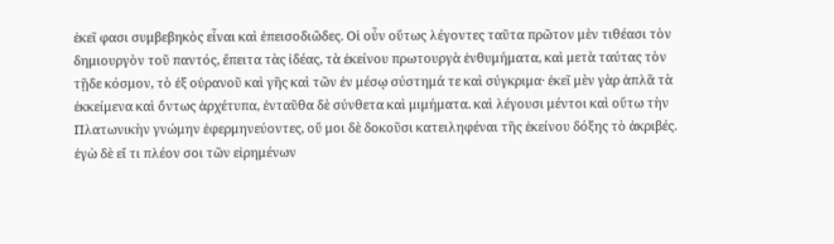ἐκεῖ φασι συμβεβηκὸς εἶναι καὶ ἐπεισοδιῶδες. Οἱ οὖν οὕτως λέγοντες ταῦτα πρῶτον μὲν τιθέασι τὸν δημιουργὸν τοῦ παντός, ἔπειτα τὰς ἰδέας, τὰ ἐκείνου πρωτουργὰ ἐνθυμήματα, καὶ μετὰ ταύτας τὸν τῇδε κόσμον, τὸ ἐξ οὐρανοῦ καὶ γῆς καὶ τῶν ἐν μέσῳ σύστημά τε καὶ σύγκριμα· ἐκεῖ μὲν γὰρ ἁπλᾶ τὰ ἐκκείμενα καὶ ὄντως ἀρχέτυπα, ἐνταῦθα δὲ σύνθετα καὶ μιμήματα. καὶ λέγουσι μέντοι καὶ οὕτω τὴν Πλατωνικὴν γνώμην ἐφερμηνεύοντες, οὔ μοι δὲ δοκοῦσι κατειληφέναι τῆς ἐκείνου δόξης τὸ ἀκριβές. ἐγὼ δὲ εἴ τι πλέον σοι τῶν εἰρημένων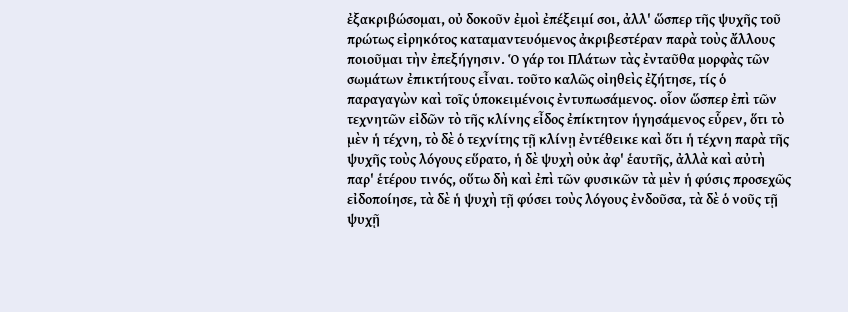ἐξακριβώσομαι, οὐ δοκοῦν ἐμοὶ ἐπέξειμί σοι, ἀλλ' ὥσπερ τῆς ψυχῆς τοῦ πρώτως εἰρηκότος καταμαντευόμενος ἀκριβεστέραν παρὰ τοὺς ἄλλους ποιοῦμαι τὴν ἐπεξήγησιν. Ὁ γάρ τοι Πλάτων τὰς ἐνταῦθα μορφὰς τῶν σωμάτων ἐπικτήτους εἶναι. τοῦτο καλῶς οἰηθεὶς ἐζήτησε, τίς ὁ παραγαγὼν καὶ τοῖς ὑποκειμένοις ἐντυπωσάμενος. οἷον ὥσπερ ἐπὶ τῶν τεχνητῶν εἰδῶν τὸ τῆς κλίνης εἶδος ἐπίκτητον ἡγησάμενος εὗρεν, ὅτι τὸ μὲν ἡ τέχνη, τὸ δὲ ὁ τεχνίτης τῇ κλίνῃ ἐντέθεικε καὶ ὅτι ἡ τέχνη παρὰ τῆς ψυχῆς τοὺς λόγους εὕρατο, ἡ δὲ ψυχὴ οὐκ ἀφ' ἑαυτῆς, ἀλλὰ καὶ αὐτὴ παρ' ἑτέρου τινός, οὕτω δὴ καὶ ἐπὶ τῶν φυσικῶν τὰ μὲν ἡ φύσις προσεχῶς εἰδοποίησε, τὰ δὲ ἡ ψυχὴ τῇ φύσει τοὺς λόγους ἐνδοῦσα, τὰ δὲ ὁ νοῦς τῇ ψυχῇ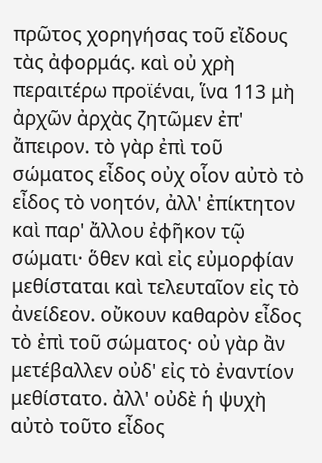πρῶτος χορηγήσας τοῦ εἴδους τὰς ἀφορμάς. καὶ οὐ χρὴ περαιτέρω προϊέναι, ἵνα 113 μὴ ἀρχῶν ἀρχὰς ζητῶμεν ἐπ' ἄπειρον. τὸ γὰρ ἐπὶ τοῦ σώματος εἶδος οὐχ οἷον αὐτὸ τὸ εἶδος τὸ νοητόν, ἀλλ' ἐπίκτητον καὶ παρ' ἄλλου ἐφῆκον τῷ σώματι· ὅθεν καὶ εἰς εὐμορφίαν μεθίσταται καὶ τελευταῖον εἰς τὸ ἀνείδεον. οὔκουν καθαρὸν εἶδος τὸ ἐπὶ τοῦ σώματος· οὐ γὰρ ἂν μετέβαλλεν οὐδ' εἰς τὸ ἐναντίον μεθίστατο. ἀλλ' οὐδὲ ἡ ψυχὴ αὐτὸ τοῦτο εἶδος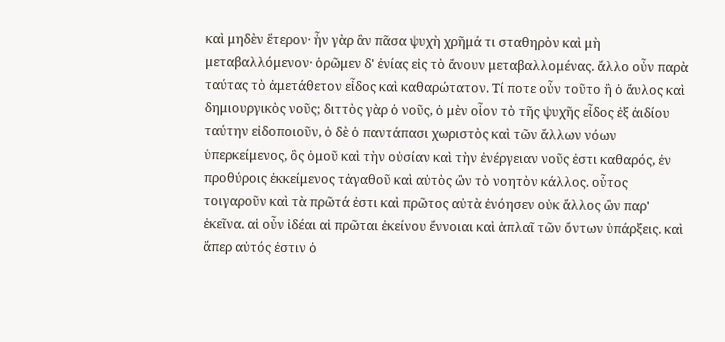καὶ μηδὲν ἕτερον· ἦν γὰρ ἂν πᾶσα ψυχὴ χρῆμά τι σταθηρὸν καὶ μὴ μεταβαλλόμενον· ὁρῶμεν δ' ἐνίας εἰς τὸ ἄνουν μεταβαλλομένας. ἄλλο οὖν παρὰ ταύτας τὸ ἀμετάθετον εἶδος καὶ καθαρώτατον. Τί ποτε οὖν τοῦτο ἢ ὁ ἄυλος καὶ δημιουργικὸς νοῦς; διττὸς γὰρ ὁ νοῦς, ὁ μὲν οἷον τὸ τῆς ψυχῆς εἶδος ἐξ ἀιδίου ταύτην εἰδοποιοῦν, ὁ δὲ ὁ παντάπασι χωριστὸς καὶ τῶν ἄλλων νόων ὑπερκείμενος, ὃς ὁμοῦ καὶ τὴν οὐσίαν καὶ τὴν ἐνέργειαν νοῦς ἐστι καθαρός, ἐν προθύροις ἐκκείμενος τἀγαθοῦ καὶ αὐτὸς ὢν τὸ νοητὸν κάλλος. οὗτος τοιγαροῦν καὶ τὰ πρῶτά ἐστι καὶ πρῶτος αὐτὰ ἐνόησεν οὐκ ἄλλος ὢν παρ' ἐκεῖνα. αἱ οὖν ἰδέαι αἱ πρῶται ἐκείνου ἔννοιαι καὶ ἁπλαῖ τῶν ὄντων ὑπάρξεις. καὶ ἅπερ αὐτός ἐστιν ὁ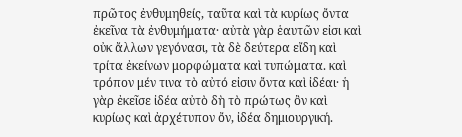πρῶτος ἐνθυμηθείς, ταῦτα καὶ τὰ κυρίως ὄντα ἐκεῖνα τὰ ἐνθυμήματα· αὐτὰ γὰρ ἑαυτῶν εἰσι καὶ οὐκ ἄλλων γεγόνασι, τὰ δὲ δεύτερα εἴδη καὶ τρίτα ἐκείνων μορφώματα καὶ τυπώματα. καὶ τρόπον μέν τινα τὸ αὐτό εἰσιν ὄντα καὶ ἰδέαι· ἡ γὰρ ἐκεῖσε ἰδέα αὐτὸ δὴ τὸ πρώτως ὂν καὶ κυρίως καὶ ἀρχέτυπον ὄν, ἰδέα δημιουργική.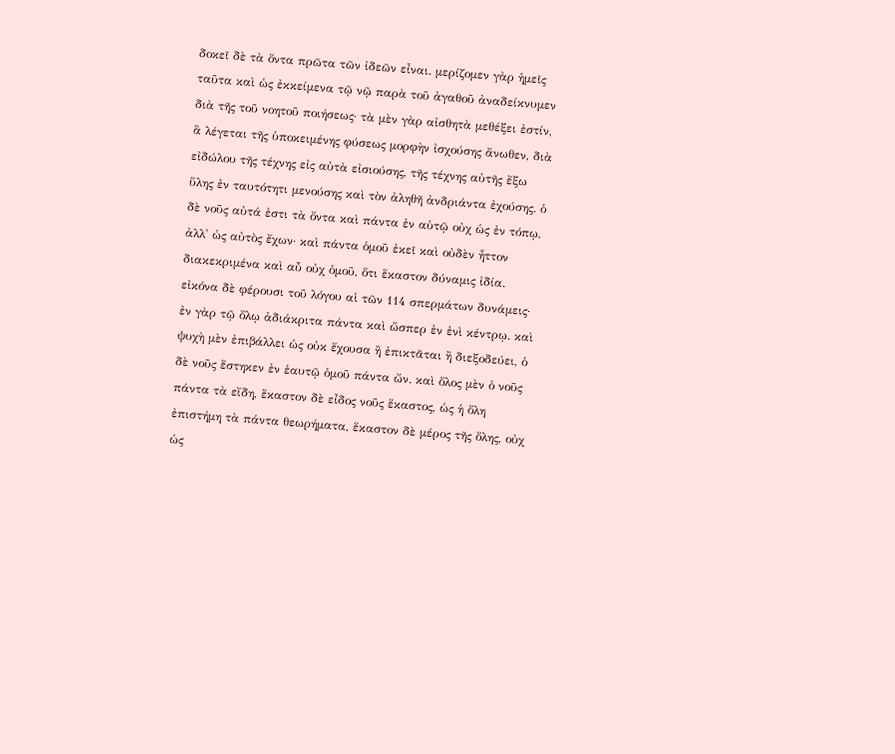δοκεῖ δὲ τὰ ὄντα πρῶτα τῶν ἰδεῶν εἶναι. μερίζομεν γὰρ ἡμεῖς ταῦτα καὶ ὡς ἐκκείμενα τῷ νῷ παρὰ τοῦ ἀγαθοῦ ἀναδείκνυμεν διὰ τῆς τοῦ νοητοῦ ποιήσεως· τὰ μὲν γὰρ αἰσθητὰ μεθέξει ἐστίν, ἃ λέγεται τῆς ὑποκειμένης φύσεως μορφὴν ἰσχούσης ἄνωθεν, διὰ εἰδώλου τῆς τέχνης εἰς αὐτὰ εἰσιούσης, τῆς τέχνης αὐτῆς ἔξω ὕλης ἐν ταυτότητι μενούσης καὶ τὸν ἀληθῆ ἀνδριάντα ἐχούσης. ὁ δὲ νοῦς αὐτά ἐστι τὰ ὄντα καὶ πάντα ἐν αὑτῷ οὐχ ὡς ἐν τόπῳ, ἀλλ' ὡς αὐτὸς ἔχων· καὶ πάντα ὁμοῦ ἐκεῖ καὶ οὐδὲν ἧττον διακεκριμένα καὶ αὖ οὐχ ὁμοῦ, ὅτι ἕκαστον δύναμις ἰδία. εἰκόνα δὲ φέρουσι τοῦ λόγου αἱ τῶν 114 σπερμάτων δυνάμεις· ἐν γὰρ τῷ ὅλῳ ἀδιάκριτα πάντα καὶ ὥσπερ ἐν ἑνὶ κέντρῳ. καὶ ψυχὴ μὲν ἐπιβάλλει ὡς οὐκ ἔχουσα ἢ ἐπικτᾶται ἢ διεξοδεύει, ὁ δὲ νοῦς ἕστηκεν ἐν ἑαυτῷ ὁμοῦ πάντα ὤν. καὶ ὅλος μὲν ὁ νοῦς πάντα τὰ εἴδη, ἕκαστον δὲ εἶδος νοῦς ἕκαστος, ὡς ἡ ὅλη ἐπιστήμη τὰ πάντα θεωρήματα, ἕκαστον δὲ μέρος τῆς ὅλης, οὐχ ὡς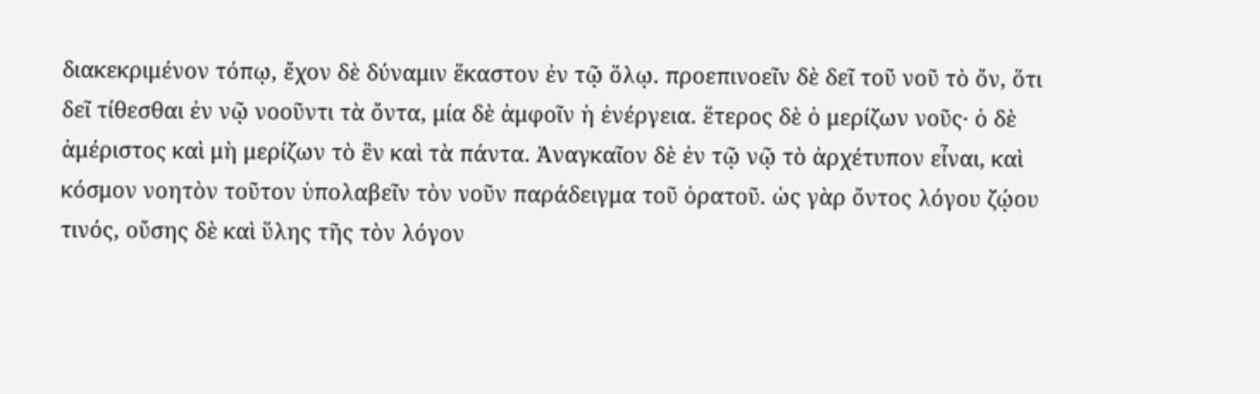διακεκριμένον τόπῳ, ἔχον δὲ δύναμιν ἕκαστον ἐν τῷ ὅλῳ. προεπινοεῖν δὲ δεῖ τοῦ νοῦ τὸ ὄν, ὅτι δεῖ τίθεσθαι ἐν νῷ νοοῦντι τὰ ὄντα, μία δὲ ἀμφοῖν ἡ ἐνέργεια. ἕτερος δὲ ὁ μερίζων νοῦς· ὁ δὲ ἀμέριστος καὶ μὴ μερίζων τὸ ἓν καὶ τὰ πάντα. Ἀναγκαῖον δὲ ἐν τῷ νῷ τὸ ἀρχέτυπον εἶναι, καὶ κόσμον νοητὸν τοῦτον ὑπολαβεῖν τὸν νοῦν παράδειγμα τοῦ ὁρατοῦ. ὡς γὰρ ὄντος λόγου ζῴου τινός, οὔσης δὲ καὶ ὕλης τῆς τὸν λόγον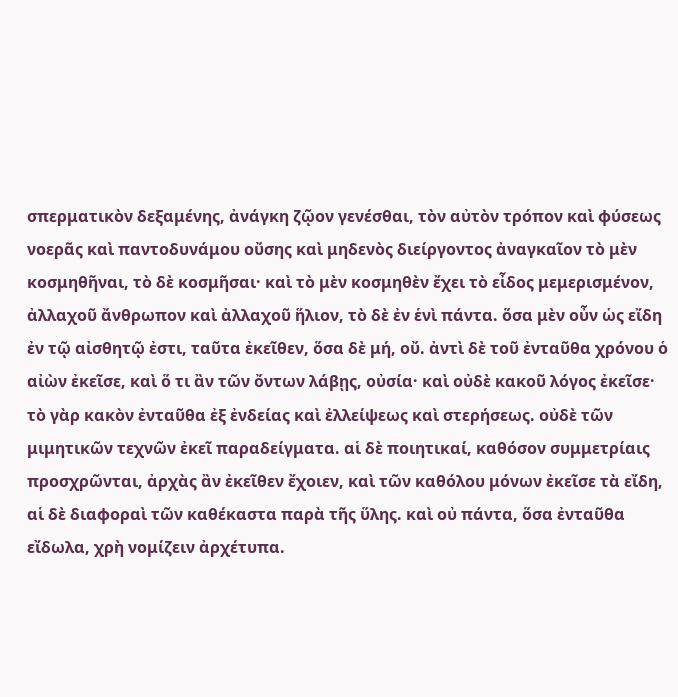σπερματικὸν δεξαμένης, ἀνάγκη ζῷον γενέσθαι, τὸν αὐτὸν τρόπον καὶ φύσεως νοερᾶς καὶ παντοδυνάμου οὔσης καὶ μηδενὸς διείργοντος ἀναγκαῖον τὸ μὲν κοσμηθῆναι, τὸ δὲ κοσμῆσαι· καὶ τὸ μὲν κοσμηθὲν ἔχει τὸ εἶδος μεμερισμένον, ἀλλαχοῦ ἄνθρωπον καὶ ἀλλαχοῦ ἥλιον, τὸ δὲ ἐν ἑνὶ πάντα. ὅσα μὲν οὖν ὡς εἴδη ἐν τῷ αἰσθητῷ ἐστι, ταῦτα ἐκεῖθεν, ὅσα δὲ μή, οὔ. ἀντὶ δὲ τοῦ ἐνταῦθα χρόνου ὁ αἰὼν ἐκεῖσε, καὶ ὅ τι ἂν τῶν ὄντων λάβῃς, οὐσία· καὶ οὐδὲ κακοῦ λόγος ἐκεῖσε· τὸ γὰρ κακὸν ἐνταῦθα ἐξ ἐνδείας καὶ ἐλλείψεως καὶ στερήσεως. οὐδὲ τῶν μιμητικῶν τεχνῶν ἐκεῖ παραδείγματα. αἱ δὲ ποιητικαί, καθόσον συμμετρίαις προσχρῶνται, ἀρχὰς ἂν ἐκεῖθεν ἔχοιεν, καὶ τῶν καθόλου μόνων ἐκεῖσε τὰ εἴδη, αἱ δὲ διαφοραὶ τῶν καθέκαστα παρὰ τῆς ὕλης. καὶ οὐ πάντα, ὅσα ἐνταῦθα εἴδωλα, χρὴ νομίζειν ἀρχέτυπα.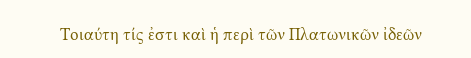Τοιαύτη τίς ἐστι καὶ ἡ περὶ τῶν Πλατωνικῶν ἰδεῶν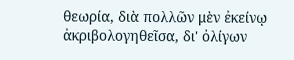θεωρία, διὰ πολλῶν μὲν ἐκείνῳ ἀκριβολογηθεῖσα, δι' ὀλίγων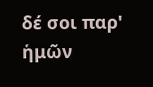δέ σοι παρ' ἡμῶν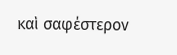καὶ σαφέστερον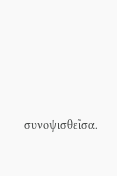συνοψισθεῖσα.